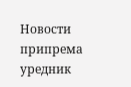Новости припрема уредник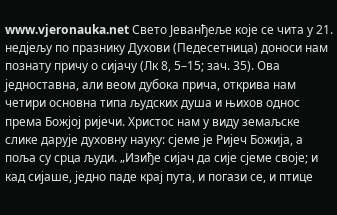www.vjeronauka.net Свето Јеванђеље које се чита у 21. недјељу по празнику Духови (Педесетница) доноси нам познату причу о сијачу (Лк 8, 5–15; зач. 35). Ова једноставна, али веом дубока прича, открива нам четири основна типа људских душа и њихов однос према Божјој ријечи. Христос нам у виду земаљске слике дарује духовну науку: сјеме је Ријеч Божија, а поља су срца људи. „Изиђе сијач да сије сјеме своје; и кад сијаше, једно паде крај пута, и погази се, и птице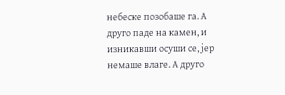небеске позобаше га. А друго паде на камен, и изникавши осуши се, јер немаше влаге. А друго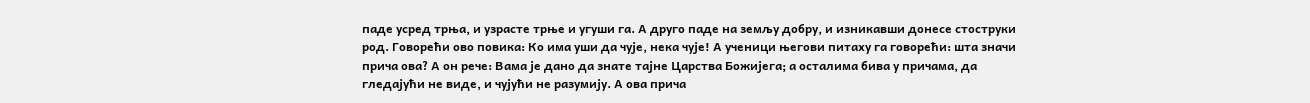паде усред трња, и узрасте трње и угуши га. А друго паде на земљу добру, и изникавши донесе стоструки род. Говорећи ово повика: Ко има уши да чује, нека чује! А ученици његови питаху га говорећи: шта значи прича ова? А он рече: Вама је дано да знате тајне Царства Божијега; а осталима бива у причама, да гледајући не виде, и чујући не разумију. А ова прича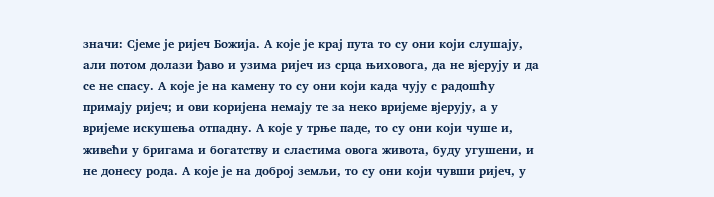значи: Сјеме је ријеч Божија. А које је крај пута то су они који слушају, али потом долази ђаво и узима ријеч из срца њиховога, да не вјерују и да се не спасу. А које је на камену то су они који када чују с радошћу примају ријеч; и ови коријена немају те за неко вријеме вјерују, а у вријеме искушења отпадну. А које у трње паде, то су они који чуше и, живећи у бригама и богатству и сластима овога живота, буду угушени, и не донесу рода. А које је на доброј земљи, то су они који чувши ријеч, у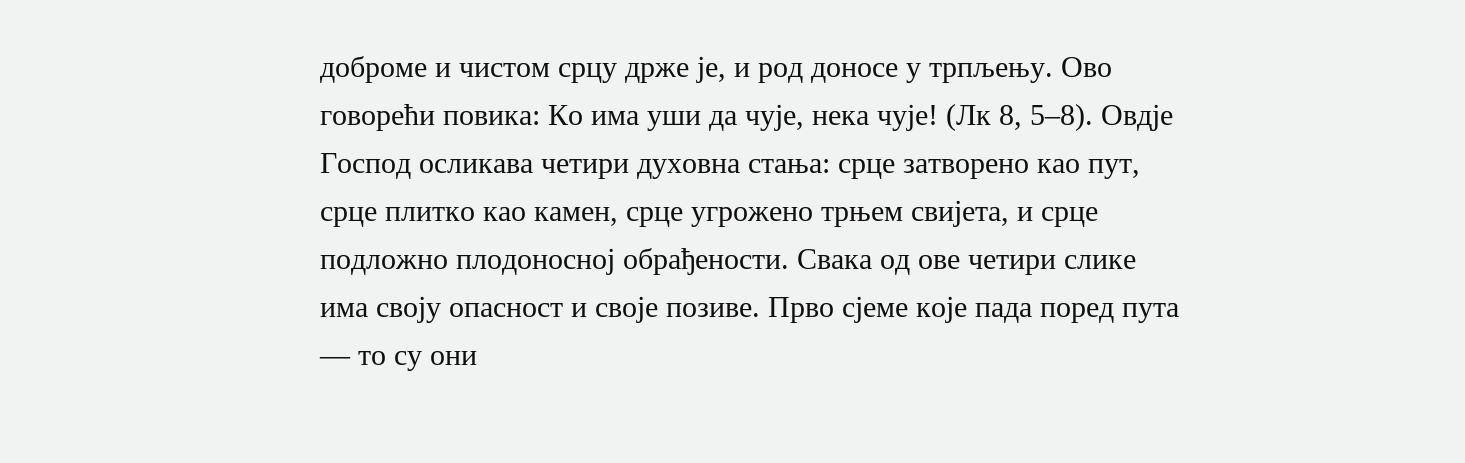доброме и чистом срцу држе је, и род доносе у трпљењу. Ово говорећи повика: Ко има уши да чује, нека чује! (Лк 8, 5–8). Овдје Господ осликава четири духовна стања: срце затворено као пут, срце плитко као камен, срце угрожено трњем свијета, и срце подложно плодоносној обрађености. Свака од ове четири слике има своју опасност и своје позиве. Прво сјеме које пада поред пута — то су они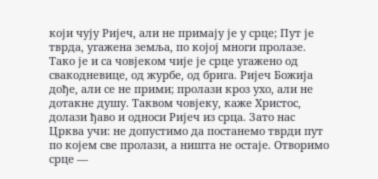који чују Ријеч, али не примају је у срце; Пут је тврда, угажена земља, по којој многи пролазе. Тако је и са човјеком чије је срце угажено од свакодневице, од журбе, од брига. Ријеч Божија дође, али се не прими; пролази кроз ухо, али не дотакне душу. Таквом човјеку, каже Христос, долази ђаво и односи Ријеч из срца. Зато нас Црква учи: не допустимо да постанемо тврди пут по којем све пролази, а ништа не остаје. Отворимо срце —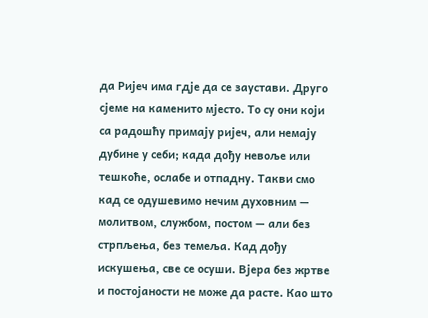да Ријеч има гдје да се заустави. Друго сјеме на каменито мјесто. То су они који са радошћу примају ријеч, али немају дубине у себи; када дођу невоље или тешкоће, ослабе и отпадну. Такви смо кад се одушевимо нечим духовним — молитвом, службом, постом — али без стрпљења, без темеља. Кад дођу искушења, све се осуши. Вјера без жртве и постојаности не може да расте. Као што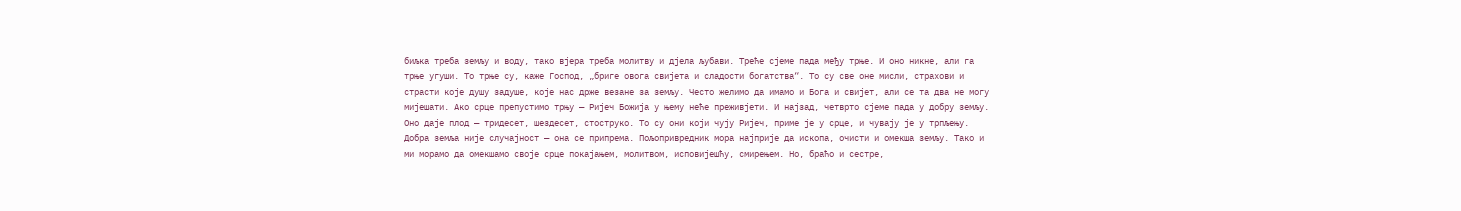биљка треба земљу и воду, тако вјера треба молитву и дјела љубави. Треће сјеме пада међу трње. И оно никне, али га трње угуши. То трње су, каже Господ, „бриге овога свијета и сладости богатства“. То су све оне мисли, страхови и страсти које душу задуше, које нас држе везане за земљу. Често желимо да имамо и Бога и свијет, али се та два не могу мијешати. Ако срце препустимо трњу — Ријеч Божија у њему неће преживјети. И најзад, четврто сјеме пада у добру земљу. Оно даје плод — тридесет, шездесет, стоструко. То су они који чују Ријеч, приме је у срце, и чувају је у трпљењу. Добра земља није случајност — она се припрема. Пољопривредник мора најприје да ископа, очисти и омекша земљу. Тако и ми морамо да омекшамо своје срце покајањем, молитвом, исповијешћу, смирењем. Но, браћо и сестре,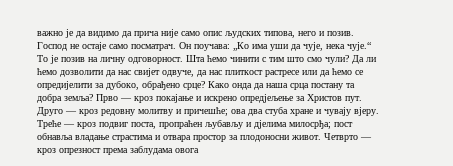важно је да видимо да прича није само опис људских типова, него и позив. Господ не остаје само посматрач. Он поучава: „Ко има уши да чује, нека чује.“ То је позив на личну одговорност. Шта ћемо чинити с тим што смо чули? Да ли ћемо дозволити да нас свијет одвуче, да нас плиткост растресе или да ћемо се опредијелити за дубоко, обрађено срце? Како онда да наша срца постану та добра земља? Прво — кроз покајање и искрено опредјељење за Христов пут. Друго — кроз редовну молитву и причешће; ова два стуба хране и чувају вјеру. Треће — кроз подвиг поста, пропраћен љубављу и дјелима милосрђа; пост обнавља владање страстима и отвара простор за плодоносни живот. Четврто — кроз опрезност према заблудама овога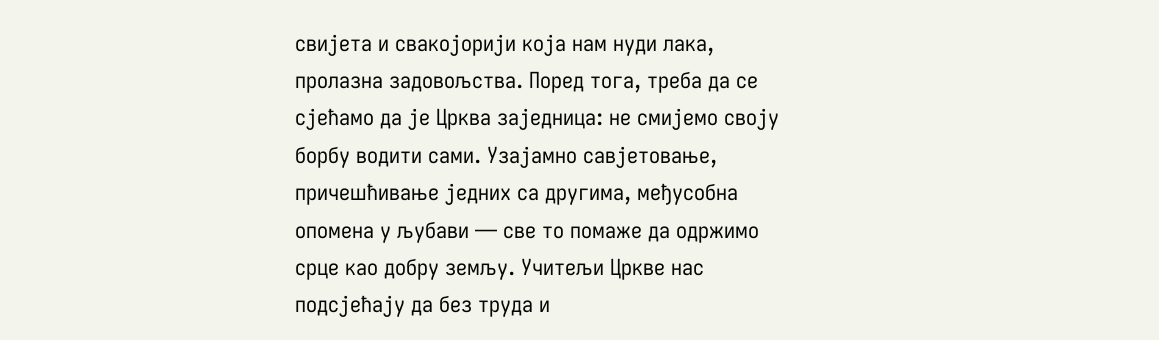свијета и свакојорији која нам нуди лака, пролазна задовољства. Поред тога, треба да се сјећамо да је Црква заједница: не смијемо своју борбу водити сами. Узајамно савјетовање, причешћивање једних са другима, међусобна опомена у љубави — све то помаже да одржимо срце као добру земљу. Учитељи Цркве нас подсјећају да без труда и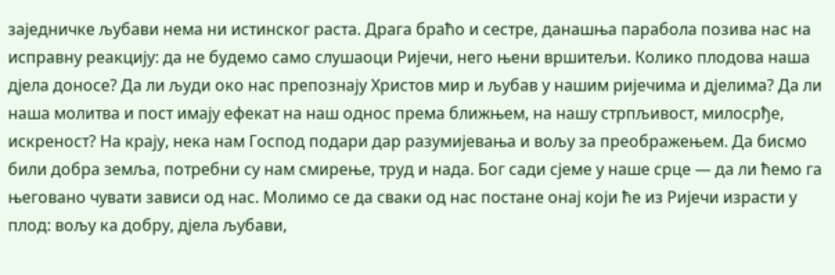заједничке љубави нема ни истинског раста. Драга браћо и сестре, данашња парабола позива нас на исправну реакцију: да не будемо само слушаоци Ријечи, него њени вршитељи. Колико плодова наша дјела доносе? Да ли људи око нас препознају Христов мир и љубав у нашим ријечима и дјелима? Да ли наша молитва и пост имају ефекат на наш однос према ближњем, на нашу стрпљивост, милосрђе, искреност? На крају, нека нам Господ подари дар разумијевања и вољу за преображењем. Да бисмо били добра земља, потребни су нам смирење, труд и нада. Бог сади сјеме у наше срце — да ли ћемо га његовано чувати зависи од нас. Молимо се да сваки од нас постане онај који ће из Ријечи израсти у плод: вољу ка добру, дјела љубави,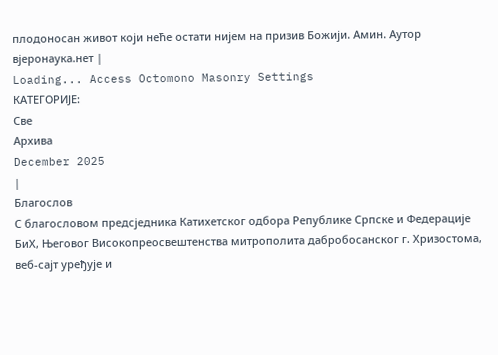плодоносан живот који неће остати нијем на призив Божији. Амин. Аутор вјеронаука.нет |
Loading... Access Octomono Masonry Settings
КАТЕГОРИЈЕ:
Све
Архива
December 2025
|
Благослов
С благословом предсједника Катихетског одбора Републике Српске и Федерације БиХ, Његовог Високопреосвештенства митрополита дабробосанског г. Хризостома, веб-сајт уређује и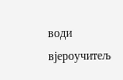води вјероучитељ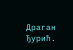Драган Ђурић.